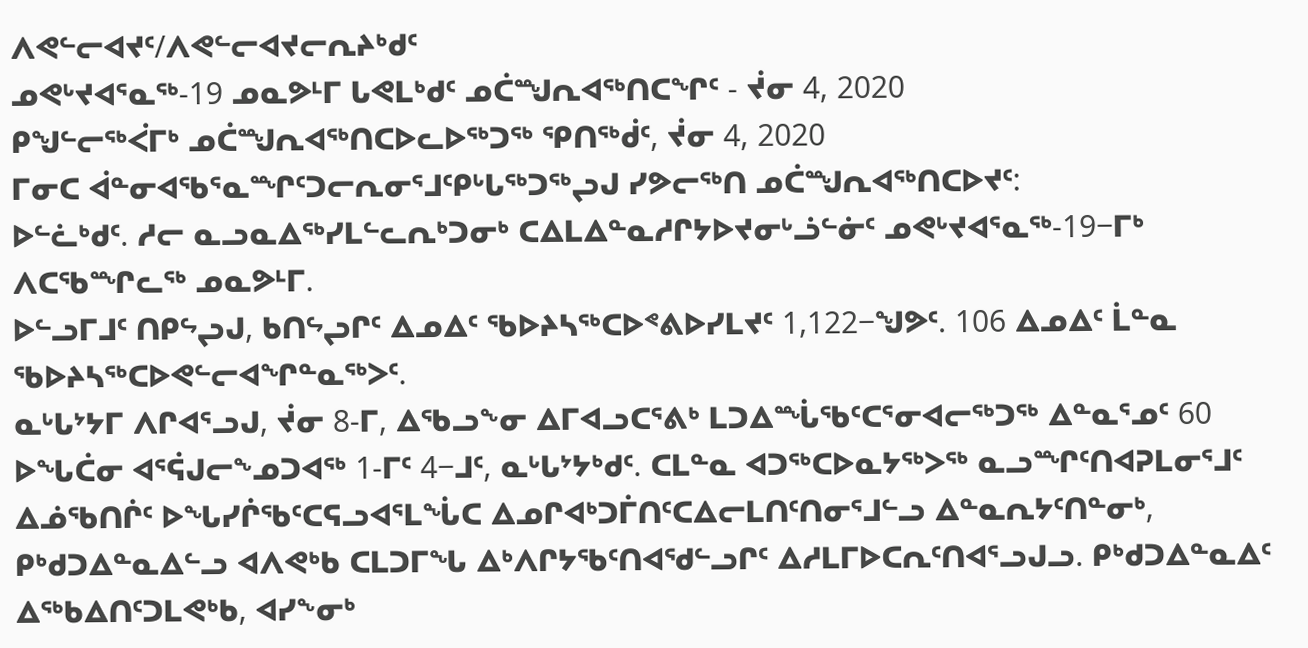ᐱᕙᓪᓕᐊᔪᑦ/ᐱᕙᓪᓕᐊᔪᓕᕆᔨᒃᑯᑦ
ᓄᕙᒡᔪᐊᕐᓇᖅ-19 ᓄᓇᕗᒻᒥ ᒐᕙᒪᒃᑯᑦ ᓄᑖᙳᕆᐊᖅᑎᑕᖏᑦ - ᔫᓂ 4, 2020
ᑭᖑᓪᓕᖅᐹᒥᒃ ᓄᑖᙳᕆᐊᖅᑎᑕᐅᓚᐅᖅᑐᖅ ᕿᑎᖅᑰᑦ, ᔫᓂ 4, 2020
ᒥᓂᑕ ᐋᓐᓂᐊᖃᕐᓇᙱᑦᑐᓕᕆᓂᕐᒧᑦᑭᒡᒐᖅᑐᖅᖢᒍ ᓯᕗᓕᖅᑎ ᓄᑖᙳᕆᐊᖅᑎᑕᐅᔪᑦ:
ᐅᓪᓛᒃᑯᑦ. ᓱᓕ ᓇᓗᓇᐃᖅᓯᒪᓪᓚᕆᒃᑐᓂᒃ ᑕᐃᒪᐃᓐᓇᓱᒋᔭᐅᔪᓂᒡᓘᓪᓃᑦ ᓄᕙᒡᔪᐊᕐᓇᖅ-19−ᒥᒃ ᐱᑕᖃᙱᓚᖅ ᓄᓇᕗᒻᒥ.
ᐅᓪᓗᒥᒧᑦ ᑎᑭᖦᖢᒍ, ᑲᑎᖦᖢᒋᑦ ᐃᓄᐃᑦ ᖃᐅᔨᓴᖅᑕᐅᕝᕕᐅᓯᒪᔪᑦ 1,122−ᖑᕗᑦ. 106 ᐃᓄᐃᑦ ᒫᓐᓇ ᖃᐅᔨᓴᖅᑕᐅᕙᓪᓕᐊᖏᓐᓇᖅᐳᑦ.
ᓇᒡᒐᔾᔭᒥ ᐱᒋᐊᕐᓗᒍ, ᔫᓂ 8-ᒥ, ᐃᖃᓗᖕᓂ ᐃᒥᐊᓗᑕᕐᕕᒃ ᒪᑐᐃᙶᖃᑦᑕᕐᓂᐊᓕᖅᑐᖅ ᐃᓐᓇᕐᓄᑦ 60 ᐅᖓᑖᓂ ᐊᕐᕌᒍᓕᖕᓄᑐᐊᖅ 1-ᒥᑦ 4−ᒧᑦ, ᓇᒡᒐᔾᔭᒃᑯᑦ. ᑕᒪᓐᓇ ᐊᑐᖅᑕᐅᓇᔭᖅᐳᖅ ᓇᓗᙱᑦᑎᐊᕈᒪᓂᕐᒧᑦ ᐃᓅᖃᑎᒌᑦ ᐅᖓᓯᒌᖃᑦᑕᕋᓗᐊᕐᒪᖔᑕ ᐃᓄᒋᐊᒃᑐᒦᑎᑦᑕᐃᓕᒪᑎᑦᑎᓂᕐᒧᓪᓗ ᐃᓐᓇᕆᔭᑦᑎᓐᓂᒃ, ᑭᒃᑯᑐᐃᓐᓇᐃᓪᓗ ᐊᐱᕙᒃᑲ ᑕᒪᑐᒥᖓ ᐃᒃᐱᒋᔭᖃᑦᑎᐊᖁᓪᓗᒋᑦ ᐃᓱᒪᒥᐅᑕᕆᑦᑎᐊᕐᓗᒍᓗ. ᑭᒃᑯᑐᐃᓐᓇᐃᑦ ᐃᖅᑲᐃᑎᑦᑐᒪᕙᒃᑲ, ᐊᓯᖕᓂᒃ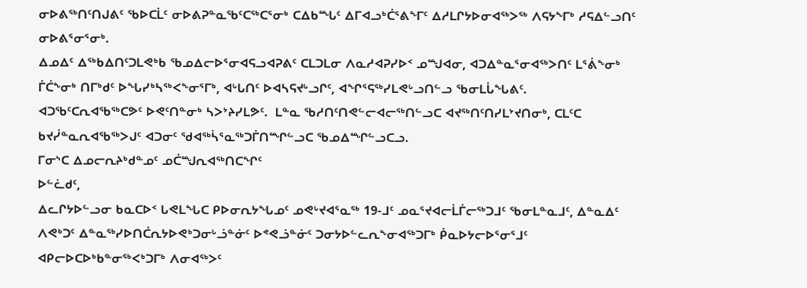ᓂᐅᕕᖅᑎᑦᑎᒍᕕᑦ ᖃᐅᑕᒫᑦ ᓂᐅᕕᕈᓐᓇᖃᑦᑕᖅᑕᕐᓂᒃ ᑕᐃᑲᙵᑦ ᐃᒥᐊᓗᒃᑖᕐᕕᖕᒥᑦ ᐃᓱᒪᒋᔭᐅᓂᐊᖅᐳᖅ ᐱᕋᔭᖕᒥᒃ ᓱᕋᐃᓪᓗᑎᑦ ᓂᐅᕕᕐᓂᕐᓂᒃ.
ᐃᓄᐃᑦ ᐃᖅᑲᐃᑎᑦᑐᒪᕙᒃᑲ ᖃᓄᐃᓕᐅᕐᓂᐊᕋᓗᐊᕈᕕᑦ ᑕᒪᑐᒪᓂ ᐱᓇᓱᐊᕈᓯᐅᑉ ᓄᙳᐊᓂ, ᐊᑐᐃᓐᓇᕐᓂᐊᖅᐳᑎᑦ ᒪᕐᕖᖕᓂᒃ ᒦᑖᖕᓂᒃ ᑎᒥᒃᑯᑦ ᐅᖓᓯᒃᓴᖅᐸᖕᓂᕐᒥᒃ, ᐊᒡᒐᑎᑦ ᐅᐊᓴᕋᔪᒡᓗᒋᑦ, ᐊᖏᕐᕋᖅᓯᒪᕙᒡᓗᑎᓪᓗ ᖃᓂᒪᒑᖓᕕᑦ.
ᐊᑐᖃᑦᑕᕆᐊᖃᖅᑕᕗᑦ ᐅᕙᑦᑎᓐᓂᒃ ᓴᐳᔾᔨᓯᒪᕗᑦ.  ᒪᓐᓇ ᖃᓱᑎᑦᑎᕙᓪᓕᐊᓕᖅᑎᓪᓗᑕ ᐊᔪᖅᑎᑦᑎᓯᒪᔾᔪᑎᓂᒃ, ᑕᒪᑦᑕ ᑲᔪᓰᓐᓇᕆᐊᖃᖅᐳᒍᑦ ᐊᑐᓂᑦ ᖁᐊᖅᓵᕐᓇᖅᑐᒦᑎᙱᓪᓗᑕ ᖃᓄᐃᙱᓪᓗᑕᓗ.
ᒥᓂᔅᑕ ᐃᓄᓕᕆᔨᒃᑯᓐᓄᑦ ᓄᑖᙳᕆᐊᖅᑎᑕᖏᑦ
ᐅᓪᓛᑯᑦ,
ᐃᓚᒋᔭᐅᓪᓗᓂ ᑲᓇᑕᐅᑉ ᒐᕙᒪᖓᑕ ᑭᐅᓂᕆᔭᖓᓄᑦ ᓄᕙᒡᔪᐊᕐᓇᖅ 19-ᒧᑦ ᓄᓇᕐᔪᐊᓕᒫᒦᓕᖅᑐᒧᑦ ᖃᓂᒪᓐᓇᒧᑦ, ᐃᓐᓇᐃᑦ ᐱᕙᒃᑐᑦ ᐃᓐᓇᖅᓯᐅᑎᑖᕆᔭᐅᕙᒃᑐᓂᒡᓘᓐᓃᑦ ᐅᕝᕙᓘᓐᓃᑦ ᑐᓂᔭᐅᓪᓚᕆᖕᓂᐊᖅᑐᒥᒃ ᑮᓇᐅᔭᓕᐅᕐᓂᕐᒧᑦ ᐊᑭᓕᐅᑕᐅᒃᑲᓐᓂᖅᐸᒃᑐᒥᒃ ᐱᓂᐊᖅᐳᑦ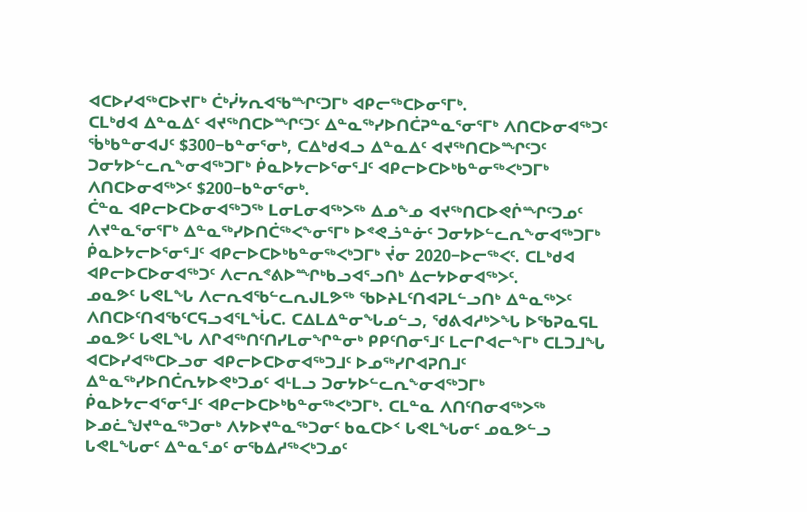ᐊᑕᐅᓯᐊᖅᑕᐅᔪᒥᒃ ᑖᒃᓰᔭᕆᐊᖃᙱᑦᑐᒥᒃ ᐊᑭᓕᖅᑕᐅᓂᕐᒥᒃ.
ᑕᒪᒃᑯᐊ ᐃᓐᓇᐃᑦ ᐊᔪᖅᑎᑕᐅᙱᑦᑐᑦ ᐃᓐᓇᖅᓯᐅᑎᑖᕈᓐᓇᕐᓂᕐᒥᒃ ᐱᑎᑕᐅᓂᐊᖅᑐᑦ ᖄᒃᑲᓐᓂᐊᒍᑦ $300−ᑲᓐᓂᕐᓂᒃ, ᑕᐃᒃᑯᐊᓗ ᐃᓐᓇᐃᑦ ᐊᔪᖅᑎᑕᐅᙱᑦᑐᑦ ᑐᓂᔭᐅᓪᓚᕆᖕᓂᐊᖅᑐᒥᒃ ᑮᓇᐅᔭᓕᐅᕐᓂᕐᒧᑦ ᐊᑭᓕᐅᑕᐅᒃᑲᓐᓂᖅᐸᒃᑐᒥᒃ ᐱᑎᑕᐅᓂᐊᖅᐳᑦ $200−ᑲᓐᓂᕐᓂᒃ.
ᑖᓐᓇ ᐊᑭᓕᐅᑕᐅᓂᐊᖅᑐᖅ ᒪᓂᒪᓂᐊᖅᐳᖅ ᐃᓄᖕᓄ ᐊᔪᖅᑎᑕᐅᕙᒌᙱᑦᑐᓄᑦ ᐱᔪᓐᓇᕐᓂᕐᒥᒃ ᐃᓐᓇᖅᓯᐅᑎᑖᖅᐸᖕᓂᕐᒥᒃ ᐅᕝᕙᓘᓐᓃᑦ ᑐᓂᔭᐅᓪᓚᕆᖕᓂᐊᖅᑐᒥᒃ ᑮᓇᐅᔭᓕᐅᕐᓂᕐᒧᑦ ᐊᑭᓕᐅᑕᐅᒃᑲᓐᓂᖅᐸᒃᑐᒥᒃ ᔫᓂ 2020−ᐅᓕᖅᐸᑦ. ᑕᒪᒃᑯᐊ ᐊᑭᓕᐅᑕᐅᓂᐊᖅᑐᑦ ᐱᓕᕆᕝᕕᐅᙱᒃᑲᓗᐊᕐᓗᑎᒃ ᐃᓕᔭᐅᓂᐊᖅᐳᑦ.
ᓄᓇᕗᑦ ᒐᕙᒪᖓ ᐱᓕᕆᐊᖃᓪᓚᕆᒍᒪᕗᖅ ᖃᐅᔨᒪᑦᑎᐊᕈᒪᓪᓗᑎᒃ ᐃᓐᓇᖅᐳᑦ ᐱᑎᑕᐅᑦᑎᐊᖃᑦᑕᕋᓗᐊᕐᒪᖔᑕ. ᑕᐃᒪᐃᓐᓂᖓᓄᓪᓗ, ᖁᕕᐊᓱᒃᐳᖓ ᐅᖃᕈᓇᕋᒪ ᓄᓇᕗᑦ ᒐᕙᒪᖓ ᐱᒋᐊᖅᑎᑦᑎᓯᒪᓂᖏᓐᓂᒃ ᑭᑭᑦᑎᓂᕐᒧᑦ ᒪᓕᒋᐊᓕᖕᒥᒃ ᑕᒪᑐᒧᖓ ᐊᑕᐅᓯᐊᖅᑕᐅᓗᓂ ᐊᑭᓕᐅᑕᐅᓂᐊᖅᑐᒧᑦ ᐅᓄᖅᓯᒋᐊᕈᑎᒧᑦ ᐃᓐᓇᖅᓯᐅᑎᑖᕆᔭᐅᕙᒃᑐᓄᑦ ᐊᒻᒪᓗ ᑐᓂᔭᐅᓪᓚᕆᖕᓂᐊᖅᑐᒥᒃ ᑮᓇᐅᔭᓕᐊᕐᓂᕐᒧᑦ ᐊᑭᓕᐅᑕᐅᒃᑲᓐᓂᖅᐸᒃᑐᒥᒃ. ᑕᒪᓐᓇ ᐱᑎᑦᑎᓂᐊᖅᐳᖅ ᐅᓄᓛᖑᔪᓐᓇᖅᑐᓂᒃ ᐱᔭᐅᔪᓐᓇᖅᑐᓂᑦ ᑲᓇᑕᐅᑉ ᒐᕙᒪᖓᓂᑦ ᓄᓇᕗᓪᓗ ᒐᕙᒪᖓᓂᑦ ᐃᓐᓇᕐᓄᑦ ᓂᖃᐃᓱᖅᐸᒃᑐᓄᑦ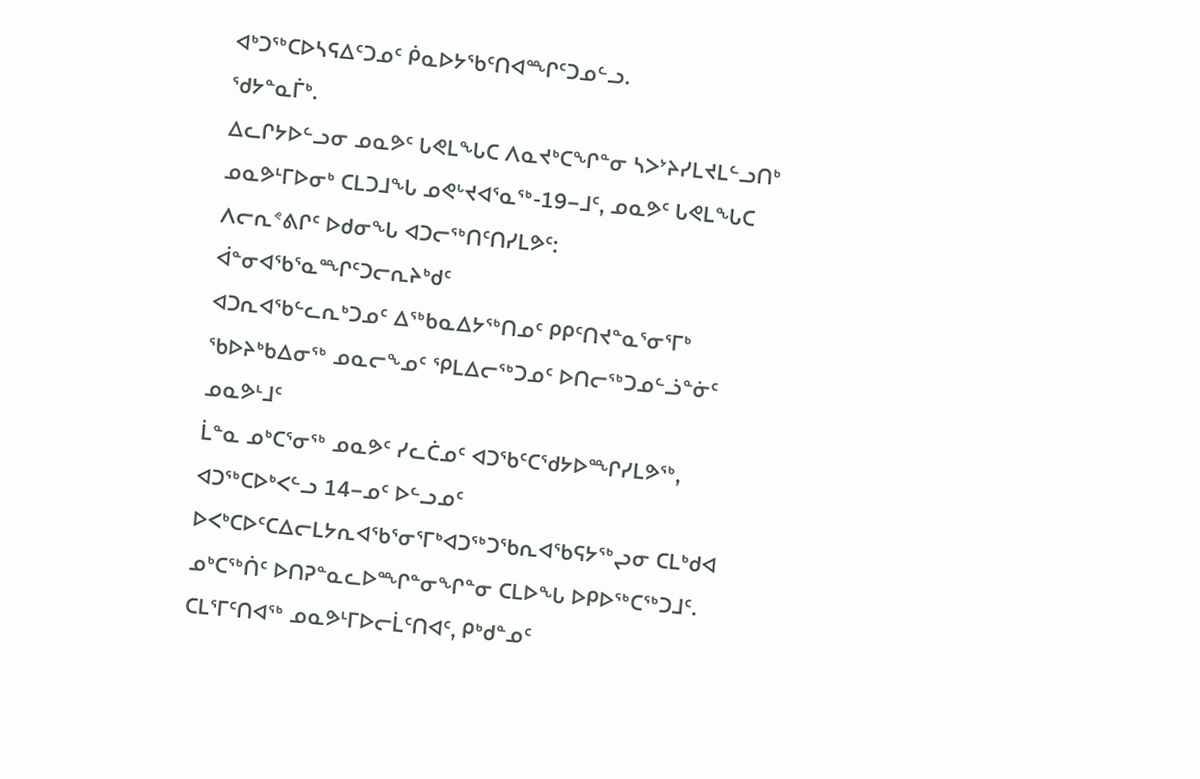ᐊᒃᑐᖅᑕᐅᓴᕋᐃᑦᑐᓄᑦ ᑮᓇᐅᔭᖃᑦᑎᐊᙱᑦᑐᓄᓪᓗ.
ᖁᔭᓐᓇᒦᒃ.
ᐃᓚᒋᔭᐅᓪᓗᓂ ᓄᓇᕗᑦ ᒐᕙᒪᖓᑕ ᐱᓇᔪᒃᑕᖏᓐᓂ ᓴᐳᔾᔨᓯᒪᔪᒪᓪᓗᑎᒃ ᓄᓇᕗᒻᒥᐅᓂᒃ ᑕᒪᑐᒧᖓ ᓄᕙᒡᔪᐊᕐᓇᖅ-19−ᒧᑦ, ᓄᓇᕗᑦ ᒐᕙᒪᖓᑕ ᐱᓕᕆᕝᕕᒋᑦ ᐅᑯᓂᖓ ᐊᑐᓕᖅᑎᑦᑎᓯᒪᕗᑦ:
ᐋᓐᓂᐊᖃᕐᓇᙱᑦᑐᓕᕆᔨᒃᑯᑦ
ᐊᑐᕆᐊᖃᓪᓚᕆᒃᑐᓄᑦ ᐃᖅᑲᓇᐃᔭᖅᑎᓄᑦ ᑭᑭᑦᑎᔪᓐᓇᕐᓂᕐᒥᒃ ᖃᐅᔨᒃᑲᐃᓂᖅ ᓄᓇᓕᖕᓄᑦ ᕿᒪᐃᓕᖅᑐᓄᑦ ᐅᑎᓕᖅᑐᓄᓪᓘᓐᓃᑦ ᓄᓇᕗᒻᒧᑦ
ᒫᓐᓇ ᓄᒃᑕᕐᓂᖅ ᓄᓇᕗᑦ ᓯᓚᑖᓄᑦ ᐊᑐᖃᑦᑕᖁᔭᐅᙱᓯᒪᕗᖅ, ᐊᑐᖅᑕᐅᒃᐸᓪᓗ 14−ᓄᑦ ᐅᓪᓗᓄᑦ ᐅᐸᒃᑕᐅᑦᑕᐃᓕᒪᔭᕆᐊᖃᕐᓂᕐᒥᒃᐊᑐᖅᑐᖃᕆᐊᖃᕋᔭᖅᖢᓂ ᑕᒪᒃᑯᐊ ᓄᒃᑕᖅᑏᑦ ᐅᑎᕈᓐᓇᓚᐅᙱᓐᓂᖏᓐᓂ ᑕᒪᐅᖓ ᐅᑭᐅᖅᑕᖅᑐᒧᑦ. ᑕᒪᕐᒥᑦᑎᐊᖅ ᓄᓇᕗᒻᒥᐅᓕᒫᑦᑎᐊᑦ, ᑭᒃᑯᓐᓄᑦ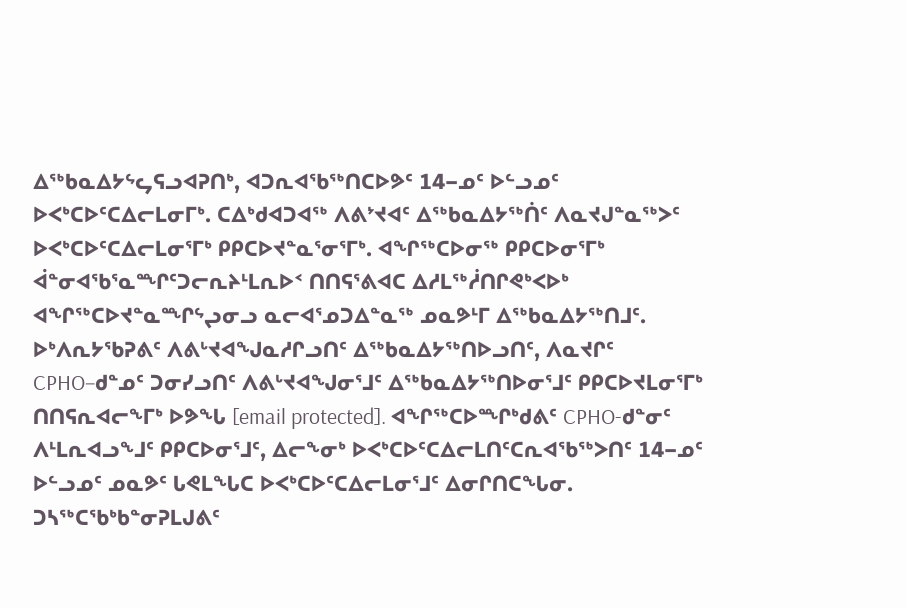ᐃᖅᑲᓇᐃᔭᖦᖤᕋᓗᐊᕈᑎᒃ, ᐊᑐᕆᐊᖃᖅᑎᑕᐅᕗᑦ 14−ᓄᑦ ᐅᓪᓗᓄᑦ ᐅᐸᒃᑕᐅᑦᑕᐃᓕᒪᓂᒥᒃ. ᑕᐃᒃᑯᐊᑐᐊᖅ ᐱᕕᔾᔪᐊᑦ ᐃᖅᑲᓇᐃᔭᖅᑏᑦ ᐱᓇᔪᒍᓐᓇᖅᐳᑦ ᐅᐸᒃᑕᐅᑦᑕᐃᓕᒪᓂᕐᒥᒃ ᑭᑭᑕᐅᔪᓐᓇᕐᓂᕐᒥᒃ. ᐊᖏᖅᑕᐅᓂᖅ ᑭᑭᑕᐅᓂᕐᒥᒃ ᐋᓐᓂᐊᖃᕐᓇᙱᑦᑐᓕᕆᔨᒻᒪᕆᐅᑉ ᑎᑎᕋᕐᕕᐊᑕ ᐃᓱᒪᖅᓲᑎᒋᕙᒃᐸᐅᒃ ᐊᖏᖅᑕᐅᔪᓐᓇᙱᖦᖢᓂᓗ ᓇᓕᐊᕐᓄᑐᐃᓐᓇᖅ ᓄᓇᕗᒻᒥ ᐃᖅᑲᓇᐃᔭᖅᑎᒧᑦ.
ᐅᒃᐱᕆᔭᖃᕈᕕᑦ ᐱᕕᒡᔪᐊᖑᓇᓱᒋᓗᑎᑦ ᐃᖅᑲᓇᐃᔭᖅᑎᐅᓗᑎᑦ, ᐱᓇᔪᒋᑦ CPHO−ᑯᓐᓄᑦ ᑐᓂᓯᓗᑎᑦ ᐱᕕᒡᔪᐊᖑᓂᕐᒧᑦ ᐃᖅᑲᓇᐃᔭᖅᑎᐅᓂᕐᒧᑦ ᑭᑭᑕᐅᔪᒪᓂᕐᒥᒃ ᑎᑎᕋᕆᐊᓕᖕᒥᒃ ᐅᕗᖓ [email protected]. ᐊᖏᖅᑕᐅᙱᒃᑯᕕᑦ CPHO-ᑯᓐᓂᑦ ᐱᒻᒪᕆᐊᓗᖕᒧᑦ ᑭᑭᑕᐅᓂᕐᒧᑦ, ᐃᓕᖕᓂᒃ ᐅᐸᒃᑕᐅᑦᑕᐃᓕᒪᑎᑦᑕᕆᐊᖃᖅᐳᑎᑦ 14−ᓄᑦ ᐅᓪᓗᓄᑦ ᓄᓇᕗᑦ ᒐᕙᒪᖓᑕ ᐅᐸᒃᑕᐅᑦᑕᐃᓕᒪᓂᕐᒧᑦ ᐃᓂᒋᑎᑕᖓᓂ.
ᑐᓴᖅᑕᖃᒃᑲᓐᓂᕈᒪᒍᕕᑦ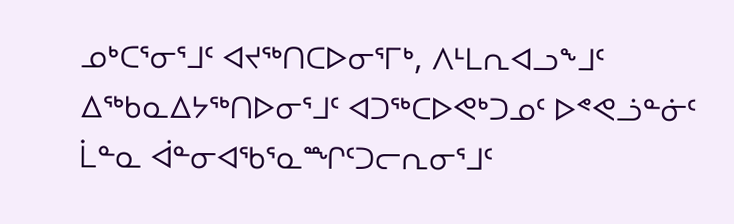ᓄᒃᑕᕐᓂᕐᒧᑦ ᐊᔪᖅᑎᑕᐅᓂᕐᒥᒃ, ᐱᒻᒪᕆᐊᓗᖕᒧᑦ ᐃᖅᑲᓇᐃᔭᖅᑎᐅᓂᕐᒧᑦ ᐊᑐᖅᑕᐅᕙᒃᑐᓄᑦ ᐅᕝᕙᓘᓐᓃᑦ ᒫᓐᓇ ᐋᓐᓂᐊᖃᕐᓇᙱᑦᑐᓕᕆᓂᕐᒧᑦ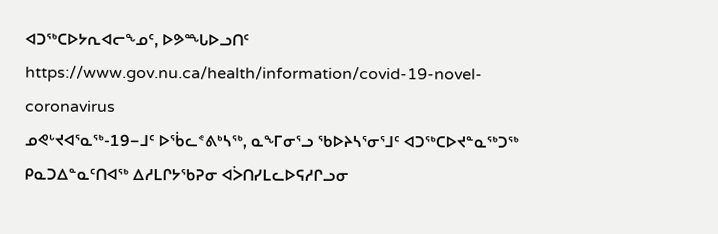ᐊᑐᖅᑕᐅᔭᕆᐊᓕᖕᓄᑦ, ᐅᕗᙵᐅᓗᑎᑦ https://www.gov.nu.ca/health/information/covid-19-novel-coronavirus
ᓄᕙᒡᔪᐊᕐᓇᖅ-19−ᒧᑦ ᐅᖄᓚᕝᕕᒃᓴᖅ, ᓇᖕᒥᓂᕐᓗ ᖃᐅᔨᓴᕐᓂᕐᒧᑦ ᐊᑐᖅᑕᐅᔪᓐᓇᖅᑐᖅ
ᑭᓇᑐᐃᓐᓇᑦᑎᐊᖅ ᐃᓱᒪᒋᔭᖃᕈᓂ ᐊᐴᑎᓯᒪᓚᐅᕋᓱᒋᓗᓂ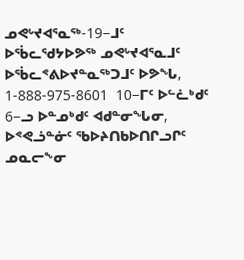ᓄᕙᒡᔪᐊᕐᓇᖅ-19−ᒧᑦ ᐅᖄᓚᖁᔭᐅᕗᖅ ᓄᕙᒡᔪᐊᕐᓇᒧᑦ ᐅᖄᓚᕝᕕᐅᔪᓐᓇᖅᑐᒧᑦ ᐅᕗᖓ, 1-888-975-8601  10−ᒥᑦ ᐅᓪᓛᒃᑯᑦ 6−ᓗ ᐅᓐᓄᒃᑯᑦ ᐊᑯᓐᓂᖓᓂ, ᐅᕝᕙᓘᓐᓃᑦ ᖃᐅᔨᑎᑲᐅᑎᒋᓗᒋᑦ ᓄᓇᓕᖕᓂ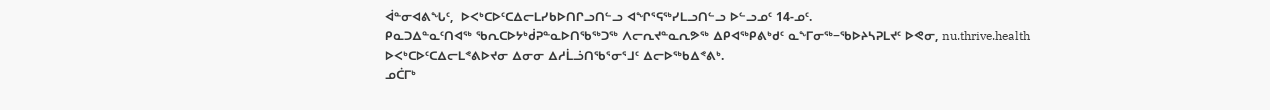ᐋᓐᓂᐊᕕᖓᑦ,  ᐅᐸᒃᑕᐅᑦᑕᐃᓕᒪᓯᑲᐅᑎᒋᓗᑎᓪᓗ ᐊᖏᕐᕋᖅᓯᒪᓗᑎᓪᓗ ᐅᓪᓗᓄᑦ 14-ᓄᑦ.
ᑭᓇᑐᐃᓐᓇᑦᑎᐊᖅ ᖃᕆᑕᐅᔭᒃᑰᕈᓐᓇᐅᑎᖃᖅᑐᖅ ᐱᓕᕆᔪᓐᓇᕆᕗᖅ ᐃᑭᐊᖅᑭᕕᒃᑯᑦ ᓇᖕᒥᓂᖅ−ᖃᐅᔨᓴᕈᒪᔪᑦ ᐅᕙᓂ, nu.thrive.health
ᐅᐸᒃᑕᐅᑦᑕᐃᓕᒪᕝᕕᐅᔪᓂ ᐃᓂᓂ ᐃᓱᒫᓘᑎᖃᕐᓂᕐᒧᑦ ᐃᓕᐅᖅᑲᐃᕝᕕᒃ.
ᓄᑖᒥᒃ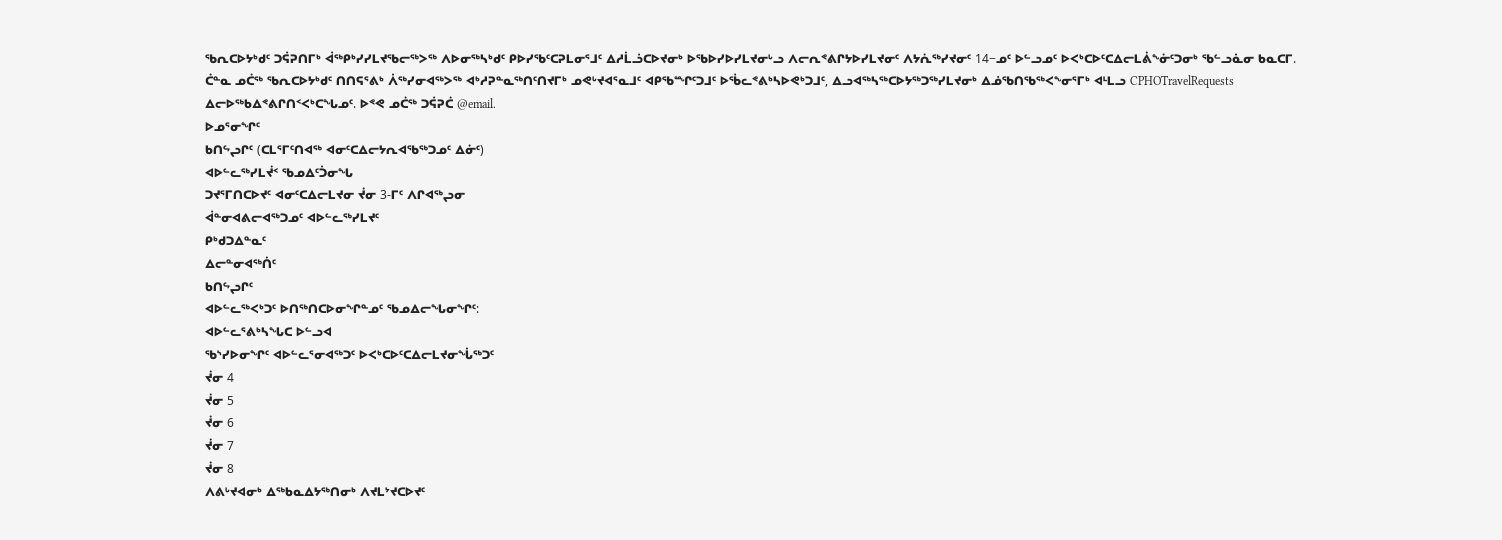ᖃᕆᑕᐅᔭᒃᑯᑦ ᑐᕌᕈᑎᒥᒃ ᐋᖅᑭᒃᓯᓯᒪᔪᖃᓕᖅᐳᖅ ᐱᐅᓂᖅᓴᒃᑯᑦ ᑭᐅᓯᖃᑦᑕᕈᒪᓂᕐᒧᑦ ᐃᓱᒫᓘᑕᐅᔪᓂᒃ ᐅᖃᐅᓯᐅᓯᒪᔪᓂᒡᓗ ᐱᓕᕆᕝᕕᒋᔭᐅᓯᒪᔪᓂᑦ ᐱᔭᕇᖅᓯᔪᓂᑦ 14−ᓄᑦ ᐅᓪᓗᓄᑦ ᐅᐸᒃᑕᐅᑦᑕᐃᓕᒪᕖᖕᓃᑦᑐᓂᒃ ᖃᓪᓗᓈᓂ ᑲᓇᑕᒥ. ᑖᓐᓇ ᓄᑖᖅ ᖃᕆᑕᐅᔭᒃᑯᑦ ᑎᑎᕋᕐᕕᒃ ᐲᖅᓯᓂᐊᖅᐳᖅ ᐊᒃᓱᕈᓐᓇᖅᑎᑦᑎᔪᒥᒃ ᓄᕙᒡᔪᐊᕐᓇᒧᑦ ᐊᑭᖃᙱᑦᑐᒧᑦ ᐅᖄᓚᕝᕕᒃᓴᐅᕙᒃᑐᒧᑦ, ᐃᓗᐊᖅᓴᖅᑕᐅᔭᖅᑐᖅᓯᒪᔪᓂᒃ ᐃᓅᖃᑎᖃᖅᐸᖕᓂᕐᒥᒃ ᐊᒻᒪᓗ CPHOTravelRequests ᐃᓕᐅᖅᑲᐃᕝᕕᒋᑎᑉᐸᒃᑕᖓᓄᑦ. ᐅᕝᕙ ᓄᑖᖅ ᑐᕌᕈᑖ @email.
ᐅᓄᕐᓂᖏᑦ
ᑲᑎᖦᖢᒋᑦ (ᑕᒪᕐᒥᑦᑎᐊᖅ ᐊᓂᑦᑕᐃᓕᔭᕆᐊᖃᖅᑐᓄᑦ ᐃᓃᑦ)
ᐊᐅᓪᓚᖅᓯᒪᔫᑉ ᖃᓄᐃᑦᑑᓂᖓ
ᑐᔪᕐᒥᑎᑕᐅᔪᑦ ᐊᓂᑦᑕᐃᓕᒪᔪᓂ ᔫᓂ 3-ᒥᑦ ᐱᒋᐊᖅᖢᓂ
ᐋᓐᓂᐊᕕᓕᐊᖅᑐᓄᑦ ᐊᐅᓪᓚᖅᓯᒪᔪᑦ
ᑭᒃᑯᑐᐃᓐᓇᑦ
ᐃᓕᓐᓂᐊᖅᑏᑦ
ᑲᑎᖦᖢᒋᑦ
ᐊᐅᓪᓚᖅᐸᒃᑐᑦ ᐅᑎᖅᑎᑕᐅᓂᖏᓐᓄᑦ ᖃᓄᐃᓕᖓᓂᖏᑦ:
ᐊᐅᓪᓚᕐᕕᒃᓴᖓᑕ ᐅᓪᓗᐊ
ᖃᔅᓯᐅᓂᖏᑦ ᐊᐅᓪᓚᕐᓂᐊᖅᑐᑦ ᐅᐸᒃᑕᐅᑦᑕᐃᓕᒪᔪᓂᖔᖅᑐᑦ
ᔫᓂ 4
ᔫᓂ 5
ᔫᓂ 6
ᔫᓂ 7
ᔫᓂ 8
ᐱᕕᒡᔪᐊᓂᒃ ᐃᖅᑲᓇᐃᔭᖅᑎᓂᒃ ᐱᔪᒪᔾᔪᑕᐅᔪᑦ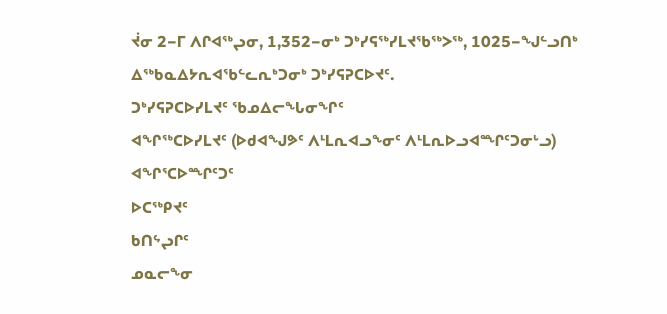ᔫᓂ 2−ᒥ ᐱᒋᐊᖅᖢᓂ, 1,352−ᓂᒃ ᑐᒃᓯᕋᖅᓯᒪᔪᖃᖅᐳᖅ, 1025−ᖑᓪᓗᑎᒃ ᐃᖅᑲᓇᐃᔭᕆᐊᖃᓪᓚᕆᒃᑐᓂᒃ ᑐᒃᓯᕋᕈᑕᐅᔪᑦ.
ᑐᒃᓯᕋᕈᑕᐅᓯᒪᔪᑦ ᖃᓄᐃᓕᖓᓂᖏᑦ
ᐊᖏᖅᑕᐅᓯᒪᔪᑦ (ᐅᑯᐊᖑᕗᑦ ᐱᒻᒪᕆᐊᓗᖕᓂᑦ ᐱᒻᒪᕆᐅᓗᐊᙱᑦᑐᓂᒡᓗ)
ᐊᖏᕐᑕᐅᙱᑦᑐᑦ
ᐅᑕᖅᑭᔪᑦ
ᑲᑎᖦᖢᒋᑦ
ᓄᓇᓕᖕᓂ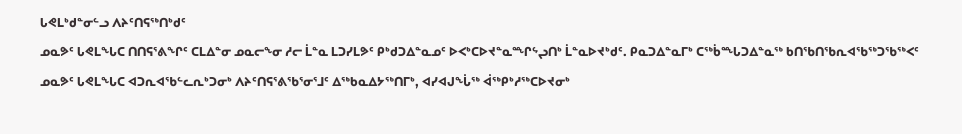ᒐᕙᒪᒃᑯᓐᓂᓪᓗ ᐱᔨᑦᑎᕋᖅᑎᒃᑯᑦ
ᓄᓇᕗᑦ ᒐᕙᒪᖓᑕ ᑎᑎᕋᕐᕕᖏᑦ ᑕᒪᐃᓐᓂ ᓄᓇᓕᖕᓂ ᓱᓕ ᒫᓐᓇ ᒪᑐᓯᒪᕗᑦ ᑭᒃᑯᑐᐃᓐᓇᓄᑦ ᐅᐸᒃᑕᐅᔪᓐᓇᙱᖦᖢᑎᒃ ᒫᓐᓇᐅᔪᒃᑯᑦ. ᑭᓇᑐᐃᓐᓇᒥᒃ ᑕᖅᑳᙵᑐᐃᓐᓇᖅ ᑲᑎᖃᑎᖃᕆᐊᖃᖅᑐᖃᖅᐸᑦ ᓄᓇᕗᑦ ᒐᕙᒪᖓᑕ ᐊᑐᕆᐊᖃᓪᓚᕆᒃᑐᓂᒃ ᐱᔨᑦᑎᕋᕐᕕᖃᕐᓂᕐᒧᑦ ᐃᖅᑲᓇᐃᔭᖅᑎᒥᒃ, ᐊᓯᐊᒍᖔᖅ ᐋᖅᑭᒃᓱᖅᑕᐅᔪᓂᒃ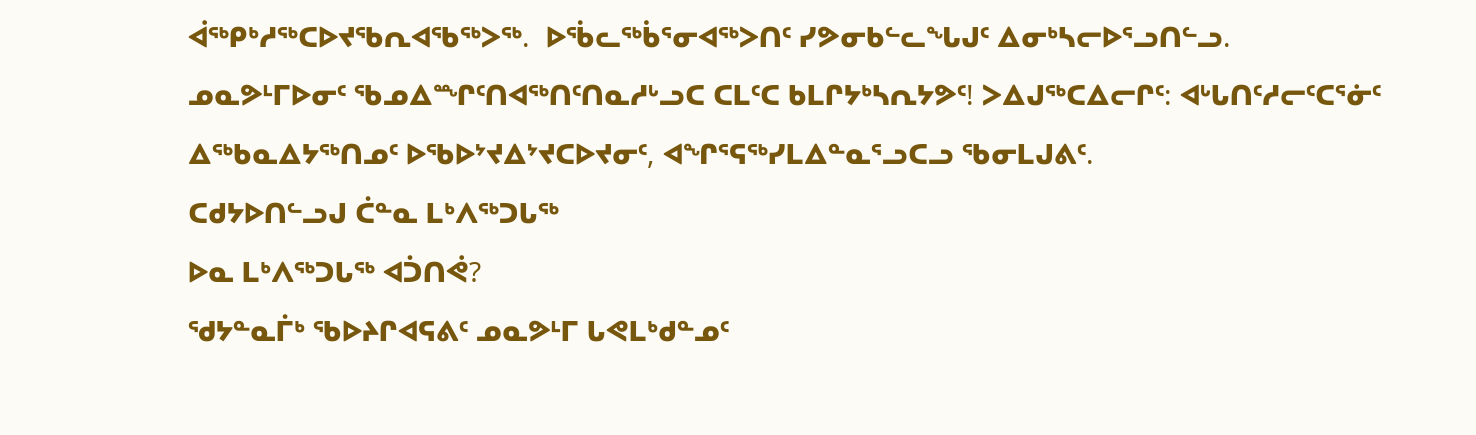ᐋᖅᑭᒃᓱᖅᑕᐅᔪᖃᕆᐊᖃᖅᐳᖅ.  ᐅᖄᓚᖅᑳᕐᓂᐊᖅᐳᑎᑦ ᓯᕗᓂᑲᓪᓚᖓᒍᑦ ᐃᓂᒃᓴᓕᐅᕐᓗᑎᓪᓗ.
ᓄᓇᕗᒻᒥᐅᓂᑦ ᖃᓄᐃᙱᑦᑎᐊᖅᑎᑦᑎᓇᓱᒡᓗᑕ ᑕᒪᑦᑕ ᑲᒪᒋᔭᒃᓴᕆᔭᕗᑦ! ᐳᐃᒍᖅᑕᐃᓕᒋᑦ: ᐊᒡᒐᑎᑦᓱᓕᑦᑕᕐᓃᑦ  ᐃᖅᑲᓇᐃᔭᖅᑎᓄᑦ ᐅᖃᐅᔾᔪᐃᔾᔪᑕᐅᔪᓂᑦ, ᐊᖏᕐᕋᖅᓯᒪᐃᓐᓇᕐᓗᑕᓗ ᖃᓂᒪᒍᕕᑦ.
ᑕᑯᔭᐅᑎᓪᓗᒍ ᑖᓐᓇ ᒪᒃᐱᖅᑐᒐᖅ
ᐅᓇ ᒪᒃᐱᖅᑐᒐᖅ ᐊᑑᑎᕚ?
ᖁᔭᓐᓇᒦᒃ ᖃᐅᔨᒋᐊᕋᕕᑦ ᓄᓇᕗᒻᒥ ᒐᕙᒪᒃᑯᓐᓄᑦ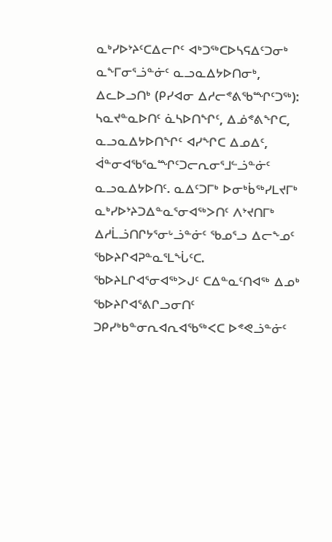ᓇᒃᓯᐅᔾᔨᑦᑕᐃᓕᒋᑦ ᐊᒃᑐᖅᑕᐅᓴᕋᐃᑦᑐᓂᒃ ᓇᖕᒥᓂᕐᓘᓐᓃᑦ ᓇᓗᓇᐃᔭᐅᑎᓂᒃ, ᐃᓚᐅᓗᑎᒃ (ᑭᓯᐊᓂ ᐃᓱᓕᕝᕕᖃᙱᑦᑐᖅ): ᓴᓇᔪᓐᓇᐅᑎᑦ ᓈᓴᐅᑎᖏᑦ, ᐃᓅᕝᕕᖏᑕ, ᓇᓗᓇᐃᔭᐅᑎᖏᑦ ᐊᓯᖏᑕ ᐃᓄᐃᑦ, ᐋᓐᓂᐊᖃᕐᓇᙱᑦᑐᓕᕆᓂᕐᒧᓪᓘᓐᓃᑦ ᓇᓗᓇᐃᔭᐅᑎᑦ. ᓇᐃᑦᑐᒥᒃ ᐅᓂᒃᑳᖅᓯᒪᔪᒥᒃ ᓇᒃᓯᐅᔾᔨᑐᐃᓐᓇᕐᓂᐊᖅᐳᑎᑦ ᐱᔾᔪᑎᒥᒃ ᐃᓱᒫᓘᑎᒋᔭᕐᓂᒡᓘᓐᓃᑦ ᖃᓄᕐᓗ ᐃᓕᖕᓄᑦ ᖃᐅᔨᒋᐊᕈᓐᓇᕐᒪᖔᑦᑕ. ᖃᐅᔨᒪᒋᐊᕐᓂᐊᖅᐳᒍᑦ ᑕᐃᓐᓇᑦᑎᐊᖅ ᐃᓄᒃ ᖃᐅᔨᒋᐊᕐᕕᒋᓗᓂᑎᑦ ᑐᑭᓯᒃᑲᓐᓂᕆᐊᕆᐊᖃᖅᐸᑕ ᐅᕝᕙᓘᓐᓃᑦ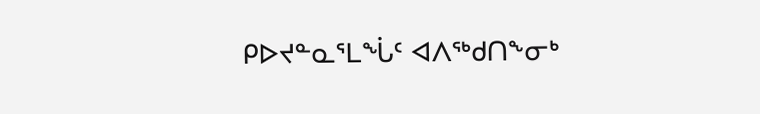ᑭᐅᔪᓐᓇᕐᒪᖔᑦ ᐊᐱᖅᑯᑎᖕᓂᒃ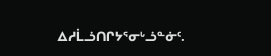ᐃᓱᒫᓘᑎᒋᔭᕐᓂᒡᓘᓐᓃᑦ.